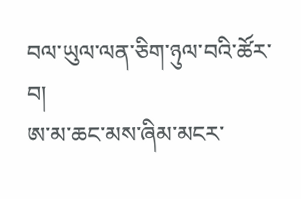བལ་ཡུལ་ལན་ཅིག་ཉུལ་བའི་ཚོར་བ།
ཨ་མ་ཆང་མས་ཞིམ་མངར་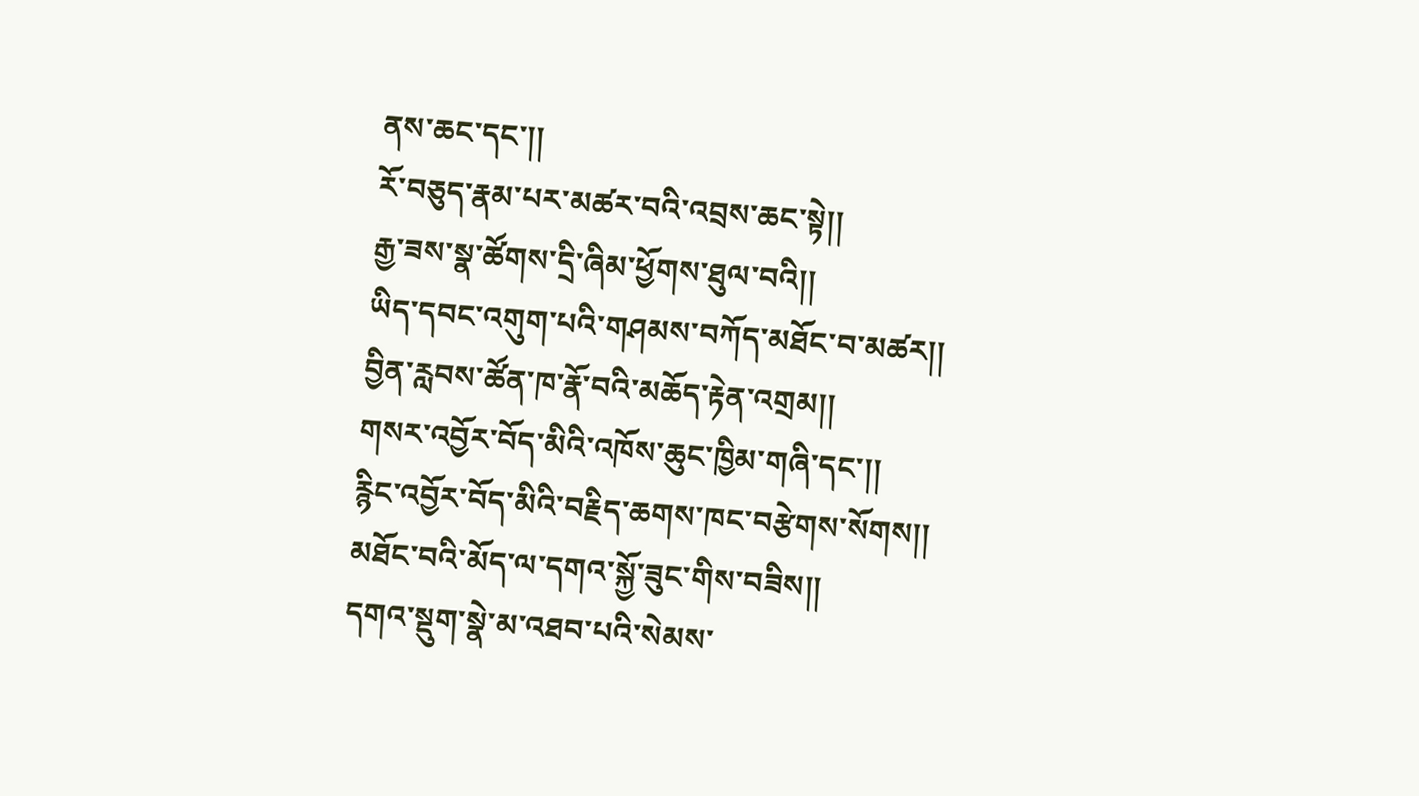ནས་ཆང་དང་།།
རོ་བཅུད་རྣམ་པར་མཚར་བའི་འབྲས་ཆང་སྟེ།།
རྒྱ་ཟས་སྣ་ཚོགས་དྲི་ཞིམ་ཕྱོགས་ཐུལ་བའི།།
ཡིད་དབང་འགུག་པའི་གཤམས་བཀོད་མཐོང་བ་མཚར།།
བྱིན་རླབས་ཚོན་ཁ་རྣོ་བའི་མཆོད་རྟེན་འགྲམ།།
གསར་འབྱོར་བོད་མིའི་འཁོས་ཆུང་ཁྱིམ་གཞི་དང་།།
རྙིང་འབྱོར་བོད་མིའི་བརྗིད་ཆགས་ཁང་བརྩེགས་སོགས།།
མཐོང་བའི་མོད་ལ་དགའ་སྐྱོ་ཟུང་གིས་བཟིས།།
དགའ་སྡུག་སྣེ་མ་འཐབ་པའི་སེམས་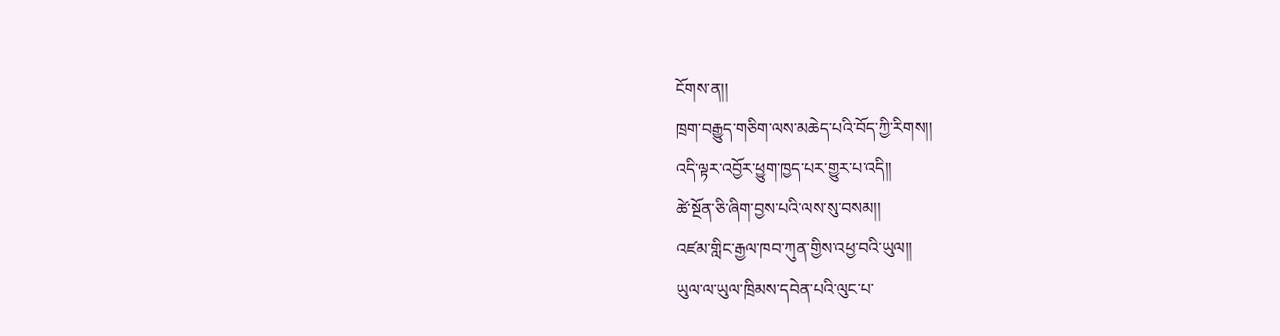ངོགས་ན།།
ཁྲག་བརྒྱུད་གཅིག་ལས་མཆེད་པའི་བོད་ཀྱི་རིགས།།
འདི་ལྟར་འབྱོར་ཕྱུག་ཁྱད་པར་གྱུར་པ་འདི།།
ཚེ་སྔོན་ཅི་ཞིག་བྱས་པའི་ལས་སུ་བསམ།།
འཛམ་གླིང་རྒྱལ་ཁབ་ཀུན་གྱིས་འཕྱ་བའི་ཡུལ།།
ཡུལ་ལ་ཡུལ་ཁྲིམས་དབེན་པའི་ལུང་པ་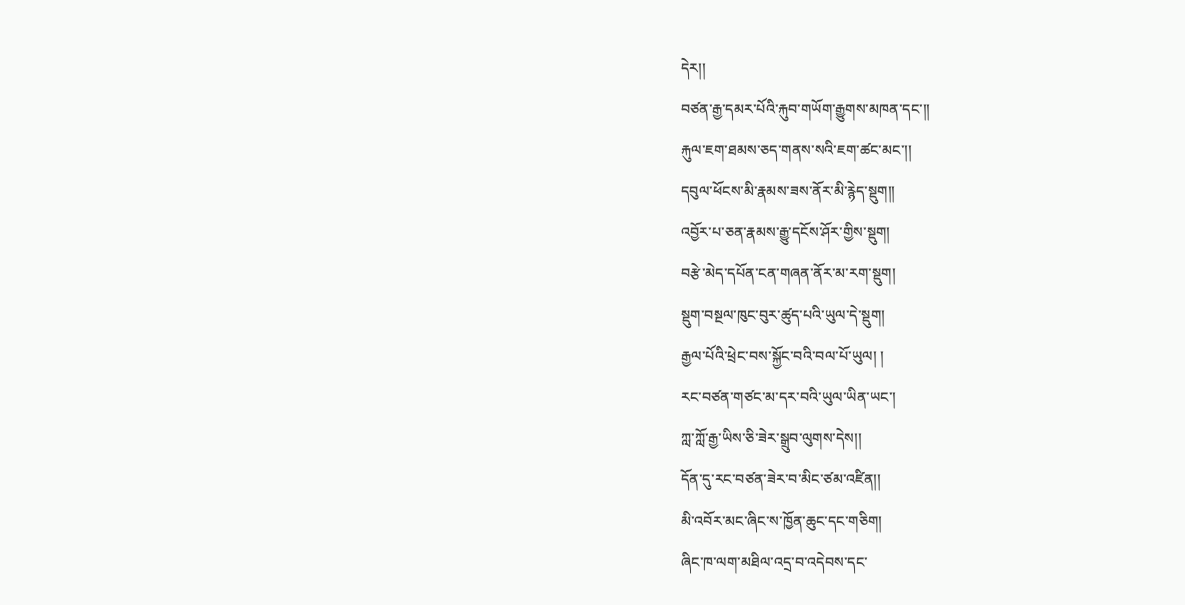དེར།།
བཙན་རྒྱ་དམར་པོའི་རྐུབ་གཡོག་རྒྱུགས་མཁན་དང་།།
རྐུལ་ཇག་ཐམས་ཅད་གནས་སའི་ཇག་ཚང་མང་།།
དབུལ་ཕོངས་མི་རྣམས་ཟས་ནོར་མི་རྙེད་སྡུག།།
འབྱོར་པ་ཅན་རྣམས་རྒྱུ་དངོས་ཤོར་གྱིས་སྡུག།
བརྩེ་མེད་དཔོན་ངན་གཞན་ནོར་མ་རག་སྡུག།
སྡུག་བསྔལ་ཁུང་བུར་ཚུད་པའི་ཡུལ་དེ་སྡུག།
རྒྱལ་པོའི་ཕྲེང་བས་སྐྱོང་བའི་བལ་པོ་ཡུལ། །
རང་བཙན་གཙང་མ་དར་བའི་ཡུལ་ཡིན་ཡང་།
ཀླ་ཀློ་རྒྱ་ཡིས་ཅི་ཟེར་སྒྲུབ་ལུགས་དེས།།
དོན་དུ་རང་བཙན་ཟེར་བ་མིང་ཙམ་འཛིན།།
མི་འབོར་མང་ཞིང་ས་ཁྱོན་ཆུང་དང་གཅིག།
ཞིང་ཁ་ལག་མཐིལ་འདྲ་བ་འདེབས་དང་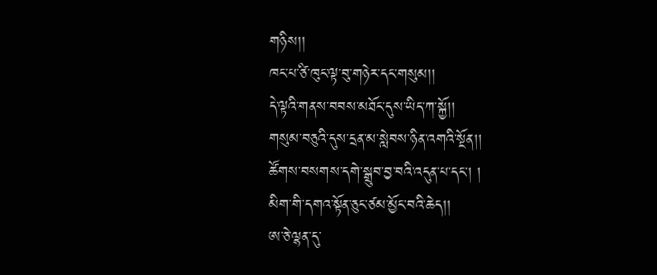གཉིས།།
ཁང་པ་ཙི་ཁུང་ལྟ་བུ་གཉེར་དང་གསུམ།།
དེ་ལྟའི་གནས་བབས་མཐོང་དུས་ཡིད་ཀ་སྐྱོ།།
གསུམ་བཅུའི་དུས་དྲན་མ་སླེབས་ཉིན་འགའི་སྔོན།།
ཚོགས་བསགས་དགེ་སྒྲུབ་བྱ་བའི་འདུན་པ་དང་། །
མིག་གི་དགའ་སྟོན་ཅུང་ཙམ་མྱོང་བའི་ཆེད།།
ཨ་ཅེ་ལྷན་དུ་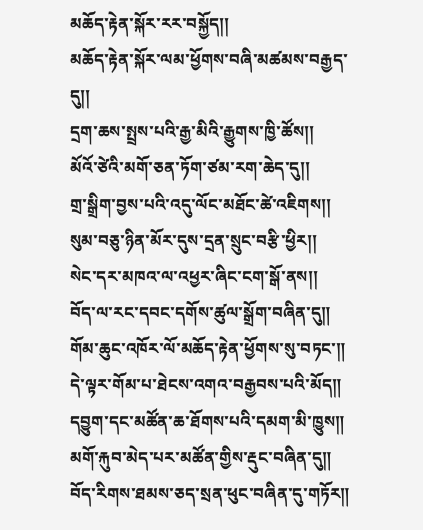མཆོད་རྟེན་སྐོར་རར་བསྐྱོད།།
མཆོད་རྟེན་སྐོར་ལམ་ཕྱོགས་བཞི་མཚམས་བརྒྱད་དུ།།
དྲག་ཆས་སྤྲས་པའི་རྒྱ་མིའི་རྒྱུགས་ཁྱི་ཚོས།།
མོའོ་ཙེའི་མགོ་ཅན་ཏོག་ཙམ་རག་ཆེད་དུ།།
གྲ་སྒྲིག་བྱས་པའི་འདུ་ལོང་མཐོང་ཚེ་འཇིགས།།
སུམ་བཅུ་ཉིན་མོར་དུས་དྲན་སྲུང་བརྩི་ཕྱིར།།
སེང་དར་མཁའ་ལ་འཕྱར་ཞིང་ངག་སྒོ་ནས།།
བོད་ལ་རང་དབང་དགོས་ཚུལ་སྒྲོག་བཞིན་དུ༎
གོམ་ཆུང་འཁོར་ལོ་མཆོད་རྟེན་ཕྱོགས་སུ་བཏང་༎
དེ་ལྟར་གོམ་པ་ཐེངས་འགའ་བརྒྱབས་པའི་མོད༎
དབྱུག་དང་མཚོན་ཆ་ཐོགས་པའི་དམག་མི་ཁྱུས༎
མགོ་རྐུབ་མེད་པར་མཚོན་གྱིས་རྡུང་བཞིན་དུ༎
བོད་རིགས་ཐམས་ཅད་སྲན་ཕུང་བཞིན་དུ་གཏོར༎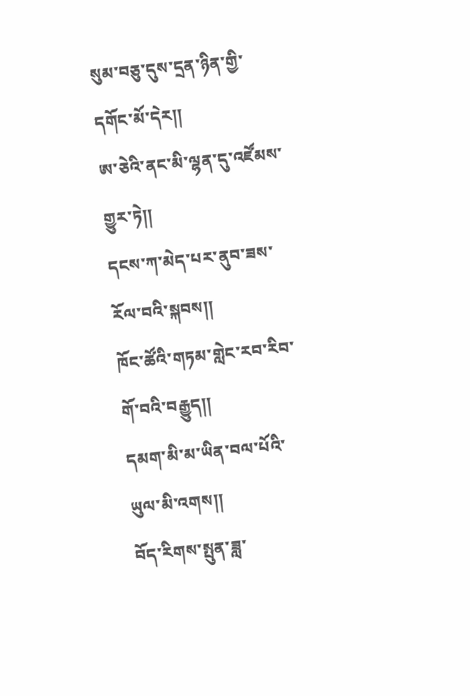སུམ་བཅུ་དུས་དྲན་ཉིན་གྱི་དགོང་མོ་དེར།།
ཨ་ཅེའི་ནང་མི་ལྷན་དུ་འཛོམས་གྱུར་ཏེ།།
དངས་ཀ་མེད་པར་ནུབ་ཟས་རོལ་བའི་སྐབས།།
ཁོང་ཚོའི་གཏམ་གླེང་རབ་རིབ་གོ་བའི་བརྒྱུད།།
དམག་མི་མ་ཡིན་བལ་པོའི་ཡུལ་མི་འགས།།
བོད་རིགས་སྤུན་ཟླ་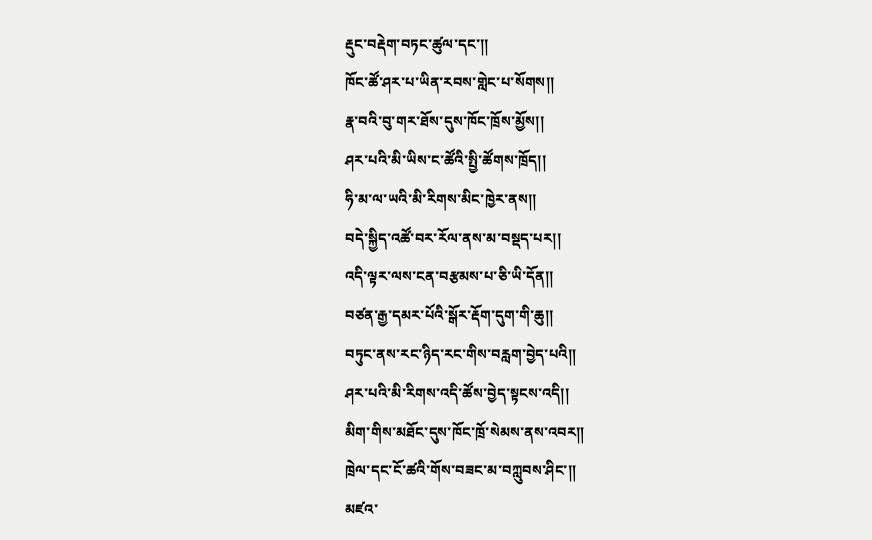རྡུང་བརྡེག་བཏང་ཚུལ་དང་།།
ཁོང་ཚོ་ཤར་པ་ཡིན་རབས་གླེང་པ་སོགས།།
རྣ་བའི་བུ་གར་ཐོས་དུས་ཁོང་ཁྲོས་མྱོས།།
ཤར་པའི་མི་ཡིས་ང་ཚོའི་སྤྱི་ཚོགས་ཁྲོད།།
ཧི་མ་ལ་ཡའི་མི་རིགས་མིང་ཁྱེར་ནས།།
བདེ་སྐྱིད་འཚོ་བར་རོལ་ནས་མ་བསྡད་པར།།
འདི་ལྟར་ལས་ངན་བརྩམས་པ་ཅི་ཡི་དོན།།
བཙན་རྒྱ་དམར་པོའི་སྒོར་རྡོག་དུག་གི་ཆུ།།
བཏུང་ནས་རང་ཉིད་རང་གིས་བརླག་བྱེད་པའི༎
ཤར་པའི་མི་རིགས་འདི་ཚོས་བྱེད་སྟངས་འདི།།
མིག་གིས་མཐོང་དུས་ཁོང་ཁྲོ་སེམས་ནས་འབར༎
ཁྲེལ་དང་ངོ་ཚའི་གོས་བཟང་མ་བཀླུབས་ཤིང་༎
མཛའ་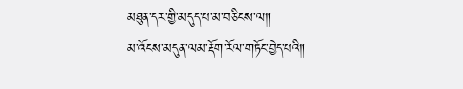མཐུན་དར་གྱི་མདུད་པ་མ་བཅིངས་ལ༎
མ་འོངས་མདུན་ལམ་རྡོག་རོལ་གཏོང་བྱེད་པའི༎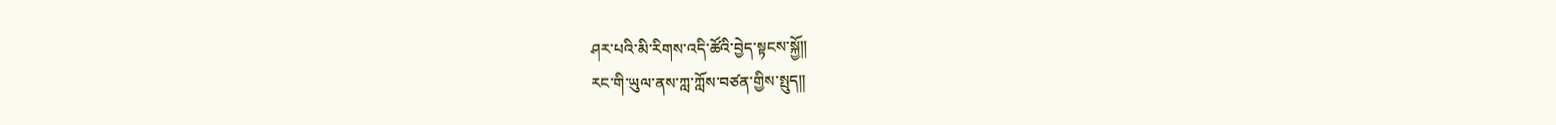ཤར་པའི་མི་རིགས་འདི་ཚོའི་བྱེད་སྟངས་སྐྱོ༎
རང་གི་ཡུལ་ནས་ཀླ་ཀློས་བཙན་གྱིས་སྤུད༎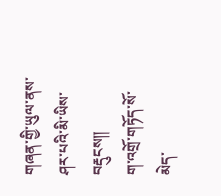གཞན་གྱི་ཡུལ་ནས་ཤར་པའི་མི་ཡིས་བརྡུངས༎
ག་འགྲོ་གཏོད་སོ་མེད་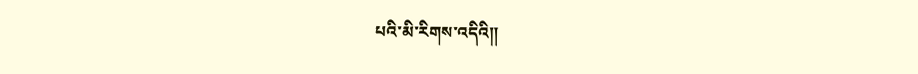པའི་མི་རིགས་འདིའི༎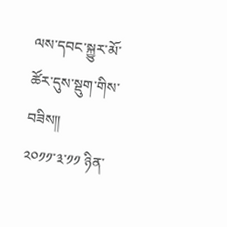ལས་དབང་སྐྱུར་མོ་ཚོར་དུས་སྡུག་གིས་བཟིས༎
༢༠༡༡་༣་༡༡ ཉིན་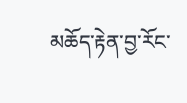མཆོད་རྟེན་བྱ་རོང་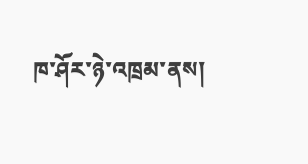ཁ་ཤོར་ཉེ་འཁྲམ་ནས།